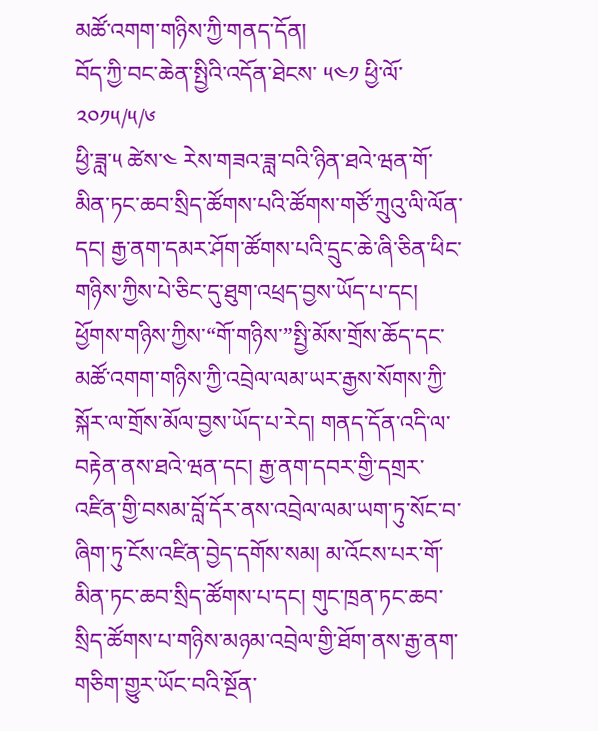མཚོ་འགག་གཉིས་ཀྱི་གནད་དོན།
བོད་ཀྱི་བང་ཆེན་སྤྱིའི་འདོན་ཐེངས་ ༥༤༡ ཕྱི་ལོ་ ༢༠༡༥/༥/༦
ཕྱི་ཟླ་༥ ཚེས་༤ རེས་གཟའ་ཟླ་བའི་ཉིན་ཐའེ་ཝན་གོ་མིན་ཏང་ཆབ་སྲིད་ཚོགས་པའི་ཚོགས་གཙོ་ཀྲུའུ་ལི་ལོན་དང། རྒྱ་ནག་དམར་ཤོག་ཚོགས་པའི་དྲུང་ཆེ་ཞི་ཅིན་ཕིང་གཉིས་ཀྱིས་པེ་ཅིང་དུ་ཐུག་འཕྲད་བྱས་ཡོད་པ་དང། ཕྱོགས་གཉིས་ཀྱིས་“གོ་གཉིས་”སྤྱི་མོས་གྲོས་ཆོད་དང་མཚོ་འགག་གཉིས་ཀྱི་འབྲེལ་ལམ་ཡར་རྒྱས་སོགས་ཀྱི་སྐོར་ལ་གྲོས་མོལ་བྱས་ཡོད་པ་རེད། གནད་དོན་འདི་ལ་བརྟེན་ནས་ཐའེ་ཝན་དང། རྒྱ་ནག་དབར་གྱི་དགྲར་འཛིན་གྱི་བསམ་བློ་དོར་ནས་འབྲེལ་ལམ་ཡག་ཏུ་སོང་བ་ཞིག་ཏུ་ངོས་འཛིན་བྱེད་དགོས་སམ། མ་འོངས་པར་གོ་མིན་ཏང་ཆབ་སྲིད་ཚོགས་པ་དང། གུང་ཁྲན་ཏང་ཆབ་སྲིད་ཚོགས་པ་གཉིས་མཉམ་འབྲེལ་གྱི་ཐོག་ནས་རྒྱ་ནག་གཅིག་གྱུར་ཡོང་བའི་སྔོན་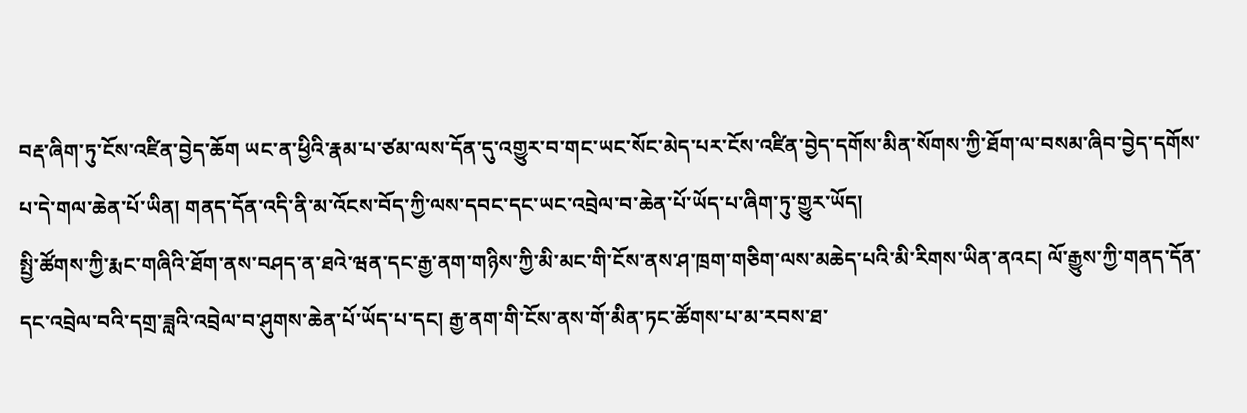བརྡ་ཞིག་ཏུ་ངོས་འཛིན་བྱེད་ཆོག ཡང་ན་ཕྱིའི་རྣམ་པ་ཙམ་ལས་དོན་དུ་འགྱུར་བ་གང་ཡང་སོང་མེད་པར་ངོས་འཛིན་བྱེད་དགོས་མིན་སོགས་ཀྱི་ཐོག་ལ་བསམ་ཞིབ་བྱེད་དགོས་པ་དེ་གལ་ཆེན་པོ་ཡིན། གནད་དོན་འདི་ནི་མ་འོངས་བོད་ཀྱི་ལས་དབང་དང་ཡང་འབྲེལ་བ་ཆེན་པོ་ཡོད་པ་ཞིག་ཏུ་གྱུར་ཡོད།
སྤྱི་ཚོགས་ཀྱི་རྨང་གཞིའི་ཐོག་ནས་བཤད་ན་ཐའེ་ཝན་དང་རྒྱ་ནག་གཉིས་ཀྱི་མི་མང་གི་ངོས་ནས་ཤ་ཁྲག་གཅིག་ལས་མཆེད་པའི་མི་རིགས་ཡིན་ནའང། ལོ་རྒྱུས་ཀྱི་གནད་དོན་དང་འབྲེལ་བའི་དགྲ་ཟླའི་འབྲེལ་བ་ཤུགས་ཆེན་པོ་ཡོད་པ་དང། རྒྱ་ནག་གི་ངོས་ནས་གོ་མིན་ཏང་ཚོགས་པ་མ་རབས་ཐ་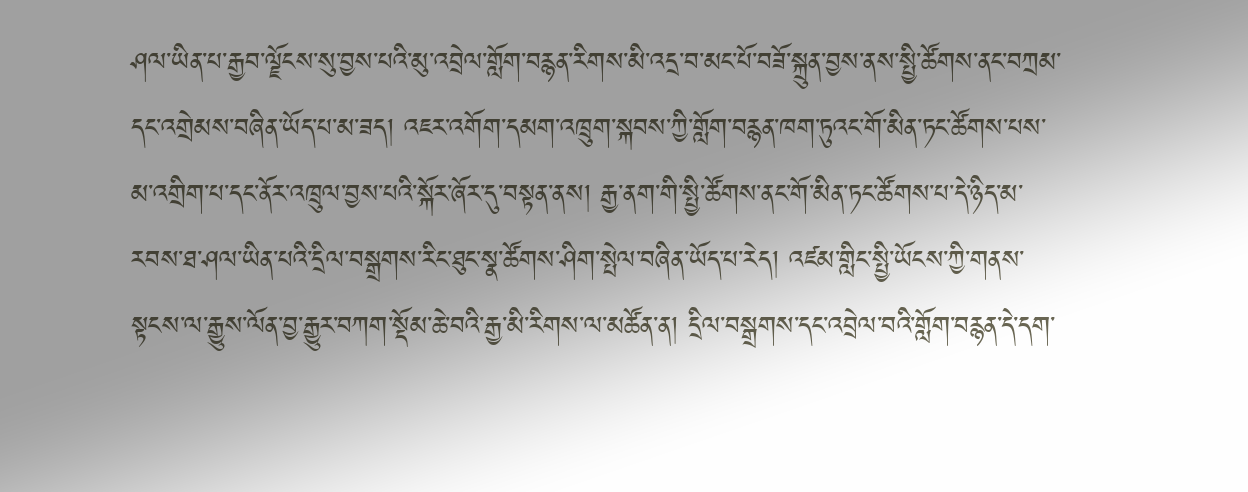ཤལ་ཡིན་པ་རྒྱབ་ལྗོངས་སུ་བྱས་པའི་མུ་འབྲེལ་གློག་བརྙན་རིགས་མི་འདྲ་བ་མང་པོ་བཟོ་སྐྲུན་བྱས་ནས་སྤྱི་ཚོགས་ནང་བཀྲམ་དང་འགྲེམས་བཞིན་ཡོད་པ་མ་ཟད། འཇར་འགོག་དམག་འཁྲུག་སྐབས་ཀྱི་གློག་བརྙན་ཁག་ཏུའང་གོ་མིན་ཏང་ཚོགས་པས་མ་འགྲིག་པ་དང་ནོར་འཁྲུལ་བྱས་པའི་སྐོར་ཞོར་དུ་བསྟན་ནས། རྒྱ་ནག་གི་སྤྱི་ཚོགས་ནང་གོ་མིན་ཏང་ཚོགས་པ་དེ་ཉིད་མ་རབས་ཐ་ཤལ་ཡིན་པའི་དྲིལ་བསྒྲགས་རིང་ཐུང་སྣ་ཚོགས་ཤིག་སྤེལ་བཞིན་ཡོད་པ་རེད། འཛམ་གླིང་སྤྱི་ཡོངས་ཀྱི་གནས་སྟངས་ལ་རྒྱུས་ལོན་བྱ་རྒྱུར་བཀག་སྡོམ་ཆེ་བའི་རྒྱ་མི་རིགས་ལ་མཚོན་ན། དྲིལ་བསྒྲགས་དང་འབྲེལ་བའི་གློག་བརྙན་དེ་དག་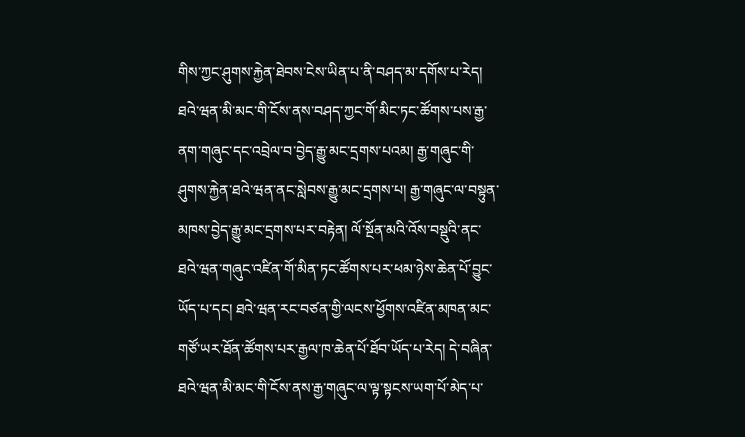གིས་ཀྱང་ཤུགས་རྐྱེན་ཐེབས་ངེས་ཡིན་པ་ནི་བཤད་མ་དགོས་པ་རེད།
ཐའེ་ཝན་མི་མང་གི་ངོས་ནས་བཤད་ཀྱང་གོ་མིང་ཏང་ཚོགས་པས་རྒྱ་ནག་གཞུང་དང་འབྲེལ་བ་བྱེད་རྒྱུ་མང་དྲགས་པའམ། རྒྱ་གཞུང་གི་ཤུགས་རྐྱེན་ཐའེ་ཝན་ནང་སླེབས་རྒྱུ་མང་དྲགས་པ། རྒྱ་གཞུང་ལ་བསྟུན་མཁས་བྱེད་རྒྱུ་མང་དྲགས་པར་བརྟེན། ལོ་སྔོན་མའི་འོས་བསྡུའི་ནང་ཐའེ་ཝན་གཞུང་འཛིན་གོ་མིན་ཏང་ཚོགས་པར་ཕམ་ཉེས་ཆེན་པོ་བྱུང་ཡོད་པ་དང། ཐའེ་ཝན་རང་བཙན་གྱི་ལངས་ཕྱོགས་འཛིན་མཁན་མང་གཙོ་ཡར་ཐོན་ཚོགས་པར་རྒྱལ་ཁ་ཆེན་པོ་ཐོབ་ཡོད་པ་རེད། དེ་བཞིན་ཐའེ་ཝན་མི་མང་གི་ངོས་ནས་རྒྱ་གཞུང་ལ་ལྟ་སྟངས་ཡག་པོ་མེད་པ་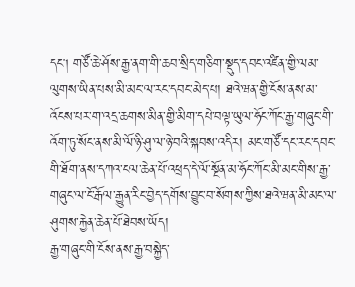དང། གཙོ་ཆེ་ཤོས་རྒྱ་ནག་གི་ཆབ་སྲིད་གཅིག་སྡུད་དབང་འཛིན་གྱི་ལམ་ལུགས་ཡིན་པས་མི་མང་ལ་རང་དབང་མེད་པ། ཐའེ་ཝན་གྱི་ངོས་ནས་མ་འོངས་པར་ག་འདྲ་ཆགས་མིན་གྱི་མིག་དཔེ་བལྟ་ཡུལ་ཧོང་ཀོང་རྒྱ་གཞུང་གི་འོག་ཏུ་སོང་ནས་མི་ལོ་ཉི་ཤུ་ལ་ཉེ་བའི་སྐབས་འདིར། མང་གཙོ་དང་རང་དབང་གི་ཐོག་ནས་དཀའ་ངལ་ཆེན་པོ་འཕྲད་དེ་ལོ་སྔོན་མ་ཧོང་ཀོང་མི་མང་གིས་རྒྱ་གཞུང་ལ་ངོ་རྒོལ་རྒྱུན་རིང་བྱེད་དགོས་བྱུང་བ་སོགས་ཀྱིས་ཐའེ་ཝན་མི་མང་ལ་ཤུགས་རྐྱེན་ཆེན་པོ་ཐེབས་ཡོད།
རྒྱ་གཞུང་གི་ངོས་ནས་རྒྱ་བསྐྱེད་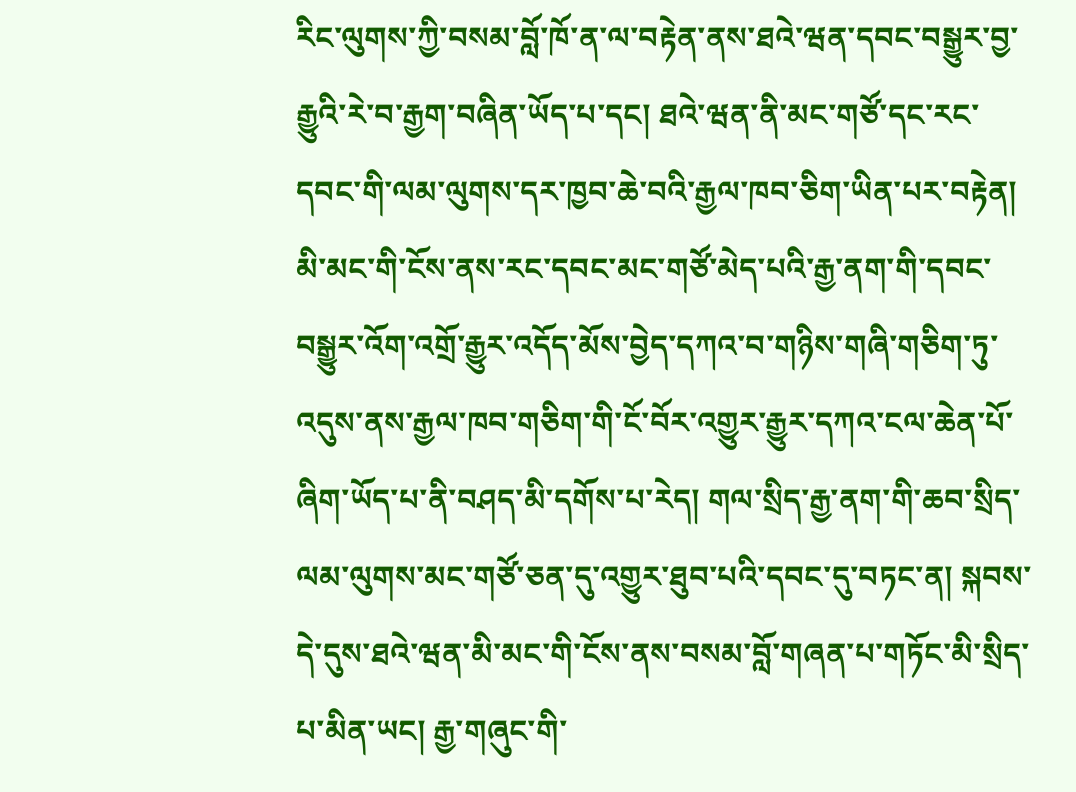རིང་ལུགས་ཀྱི་བསམ་བློ་ཁོ་ན་ལ་བརྟེན་ནས་ཐའེ་ཝན་དབང་བསྒྱུར་བྱ་རྒྱུའི་རེ་བ་རྒྱག་བཞིན་ཡོད་པ་དང། ཐའེ་ཝན་ནི་མང་གཙོ་དང་རང་དབང་གི་ལམ་ལུགས་དར་ཁྱབ་ཆེ་བའི་རྒྱལ་ཁབ་ཅིག་ཡིན་པར་བརྟེན། མི་མང་གི་ངོས་ནས་རང་དབང་མང་གཙོ་མེད་པའི་རྒྱ་ནག་གི་དབང་བསྒྱུར་འོག་འགྲོ་རྒྱུར་འདོད་མོས་བྱེད་དཀའ་བ་གཉིས་གཞི་གཅིག་ཏུ་འདུས་ནས་རྒྱལ་ཁབ་གཅིག་གི་ངོ་བོར་འགྱུར་རྒྱུར་དཀའ་ངལ་ཆེན་པོ་ཞིག་ཡོད་པ་ནི་བཤད་མི་དགོས་པ་རེད། གལ་སྲིད་རྒྱ་ནག་གི་ཆབ་སྲིད་ལམ་ལུགས་མང་གཙོ་ཅན་དུ་འགྱུར་ཐུབ་པའི་དབང་དུ་བཏང་ན། སྐབས་དེ་དུས་ཐའེ་ཝན་མི་མང་གི་ངོས་ནས་བསམ་བློ་གཞན་པ་གཏོང་མི་སྲིད་པ་མིན་ཡང། རྒྱ་གཞུང་གི་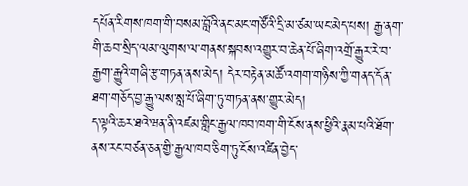དཔོན་རིགས་ཁག་གི་བསམ་བློའི་ནང་མང་གཙོའི་དྲི་མ་ཙམ་ཡང་མེད་པས། རྒྱ་ནག་གི་ཆབ་སྲིད་ལམ་ལུགས་ལ་གནས་སྐབས་འགྱུར་བ་ཆེན་པོ་ཞིག་འགྲོ་རྒྱུར་རེ་བ་རྒྱག་རྒྱུའི་གཞི་རྩ་གཏན་ནས་མེད། དེར་བརྟེན་མཚོ་འགག་གཉིས་ཀྱི་གནད་དོན་ཐག་གཅོད་བྱ་རྒྱུ་ལས་སླ་པོ་ཞིག་ཏུ་གཏན་ནས་གྱུར་མེད།
ད་ལྟའི་ཆར་ཐའེ་ཝན་ནི་འཛམ་གླིང་རྒྱལ་ཁབ་ཁག་གི་ངོས་ནས་ཕྱིའི་རྣམ་པའི་ཐོག་ནས་རང་བཙན་ཅན་གྱི་རྒྱལ་ཁབ་ཅིག་ཏུ་ངོས་འཛིན་བྱེད་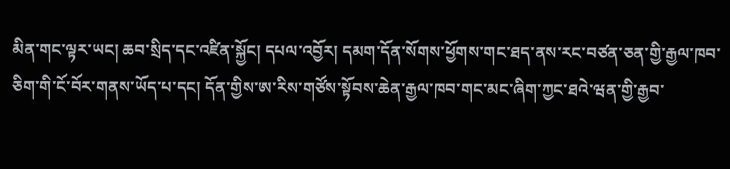མིན་གང་ལྟར་ཡང། ཆབ་སྲིད་དང་འཛིན་སྐྱོང། དཔལ་འབྱོར། དམག་དོན་སོགས་ཕྱོགས་གང་ཐད་ནས་རང་བཙན་ཅན་གྱི་རྒྱལ་ཁབ་ཅིག་གི་ངོ་བོར་གནས་ཡོད་པ་དང། དོན་གྱིས་ཨ་རིས་གཙོས་སྟོབས་ཆེན་རྒྱལ་ཁབ་གང་མང་ཞིག་ཀྱང་ཐའེ་ཝན་གྱི་རྒྱབ་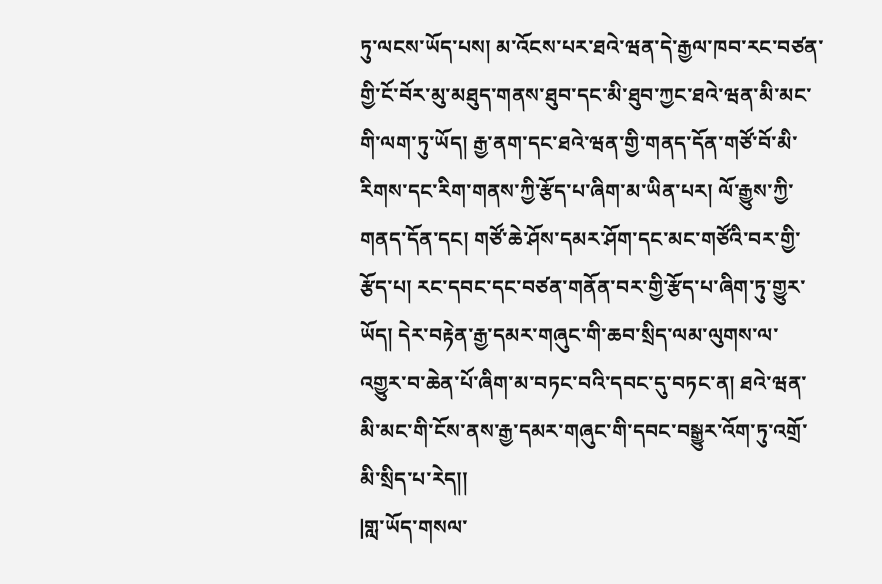ཏུ་ལངས་ཡོད་པས། མ་འོངས་པར་ཐའེ་ཝན་དེ་རྒྱལ་ཁབ་རང་བཙན་གྱི་ངོ་བོར་མུ་མཐུད་གནས་ཐུབ་དང་མི་ཐུབ་ཀྱང་ཐའེ་ཝན་མི་མང་གི་ལག་ཏུ་ཡོད། རྒྱ་ནག་དང་ཐའེ་ཝན་གྱི་གནད་དོན་གཙོ་བོ་མི་རིགས་དང་རིག་གནས་ཀྱི་རྩོད་པ་ཞིག་མ་ཡིན་པར། ལོ་རྒྱུས་ཀྱི་གནད་དོན་དང། གཙོ་ཆེ་ཤོས་དམར་ཤོག་དང་མང་གཙོའི་བར་གྱི་རྩོད་པ། རང་དབང་དང་བཙན་གནོན་བར་གྱི་རྩོད་པ་ཞིག་ཏུ་གྱུར་ཡོད། དེར་བརྟེན་རྒྱ་དམར་གཞུང་གི་ཆབ་སྲིད་ལམ་ལུགས་ལ་འགྱུར་བ་ཆེན་པོ་ཞིག་མ་བཏང་བའི་དབང་དུ་བཏང་ན། ཐའེ་ཝན་མི་མང་གི་ངོས་ནས་རྒྱ་དམར་གཞུང་གི་དབང་བསྒྱུར་འོག་ཏུ་འགྲོ་མི་སྲིད་པ་རེད།།
|གླ་ཡོད་གསལ་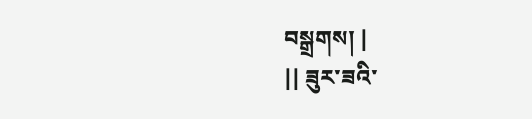བསྒྲགས། |
|| ཟུར་ཟའི་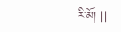རི་མོ། ||